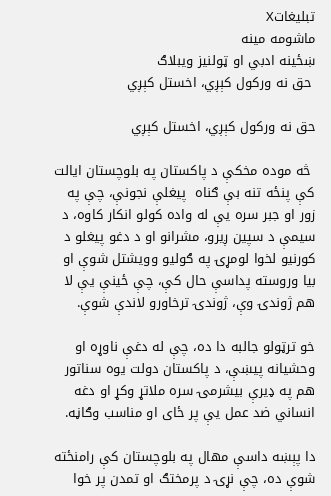تبليغاتX
ماشومه مينه
ښځينه ادبي او ټولنيز ويبلاګ
 حق نه وركول كېږي، اخستل كېږي

حق نه وركول كېږي، اخستل كېږي

 څه موده مخكې د پاكستان په بلوچستان ايالت كې پنځه تنه بې ګناه  پيغلې نجونې، چې په زور او جبر سره يې له واده كولو انكار كاوه، د سيمې د سپين ږيرو، مشرانو او د دغو پيغلو د كورنيو لخوا لومړۍ په ګوليو وويشتل شوې او بيا وروسته پداسې حال كې، چې ځينې يې لا هم ژوندۍ وې، ژوندۍ ترخاورو لاندې شوې.

خو ترټولو جالبه دا ده، چې له دغې ناوړه او وحشيانه پيښې، د پاكستان دولت يوه سناتور هم په ډيرې بيشرمۍ سره ملاتړ وكړ او دغه انساني ضد عمل يې پر ځاى او مناسب وګاڼه.

دا پېښه داسې مهال په بلوچستان كې رامنځته شوې ده، چې نړۍ د پرمختګ او تمدن پر خوا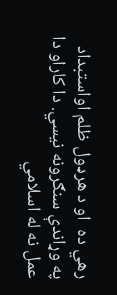رهي ده  او د هرډول ظلم اواستبداد په وړاندې سنګرونه نيسي. دا كاراو دا عمل نه له اسلامي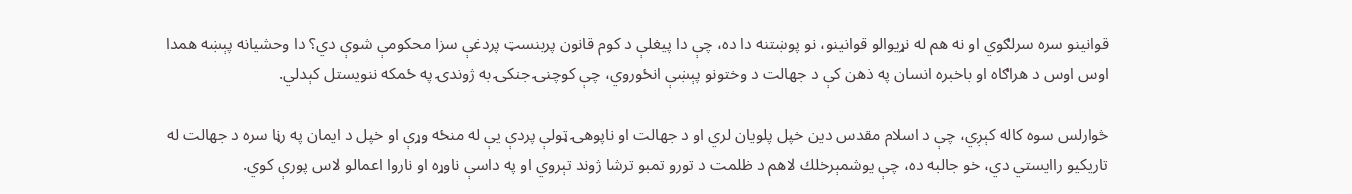قوانينو سره سرلګوي او نه هم له نړيوالو قوانينو، نو پوښتنه دا ده، چې دا پيغلې د كوم قانون پربنسټ پردغې سزا محكومې شوې دي؟ دا وحشيانه پېښه همدا اوس اوس د هراګاه او باخبره انسان په ذهن كې د جهالت د وختونو پېښې انځوروي، چې كوچنۍ جنكۍ به ژوندۍ په ځمكه ننويستل كېدلي.

څوارلس سوه كاله كېږي، چې د اسلام مقدس دين خپل پلويان لري او د جهالت او ناپوهۍ ټولې پردې يې له منځه وړې او خپل د ايمان په رڼا سره د جهالت له تاريكيو راايستي دي، خو جالبه ده، چې يوشمېرخلك لاهم د ظلمت د تورو تمبو ترشا ژوند تېروي او په داسې ناوړه او ناروا اعمالو لاس پورې كوي.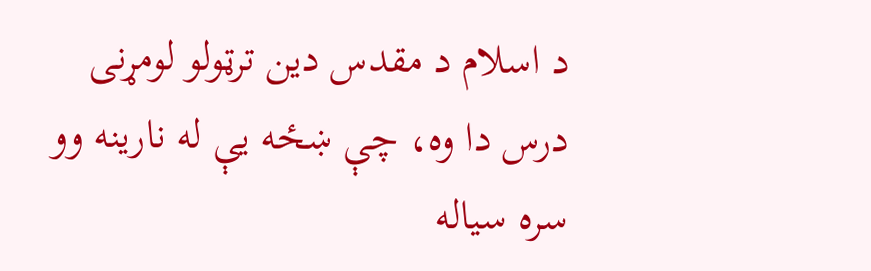د اسلام د مقدس دين ترټولو لومړنى درس دا وه، چې ښځه يې له نارينه وو سره سياله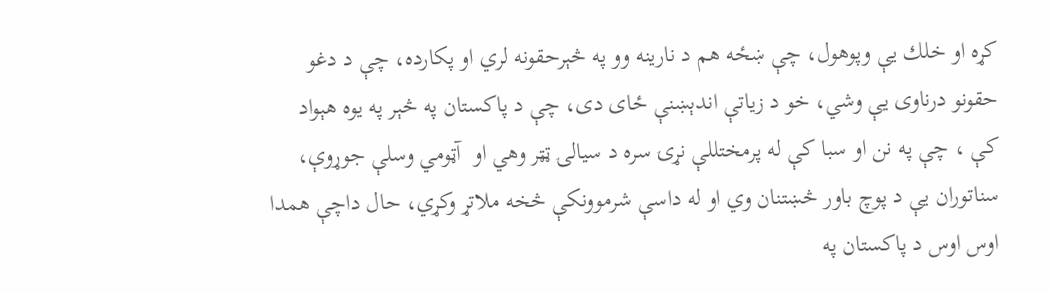كړه او خلك يې وپوهول، چې ښځه هم د نارينه وو په څېرحقونه لري او پكارده، چې د دغو حقونو درناوى يې وشي، خو د زياتې اندېښنې ځاى دى، چې د پاكستان په څېر په يوه هېواد كې ، چې په نن او سبا كې له پرمختللې نړۍ سره د سيالۍ ټټر وهي او  آټومي وسلې جوړوې، سناتوران يې د پوچ باور څښتنان وي او له داسې شرموونكې څخه ملاتړ وكړي، حال داچې همدا اوس اوس د پاكستان په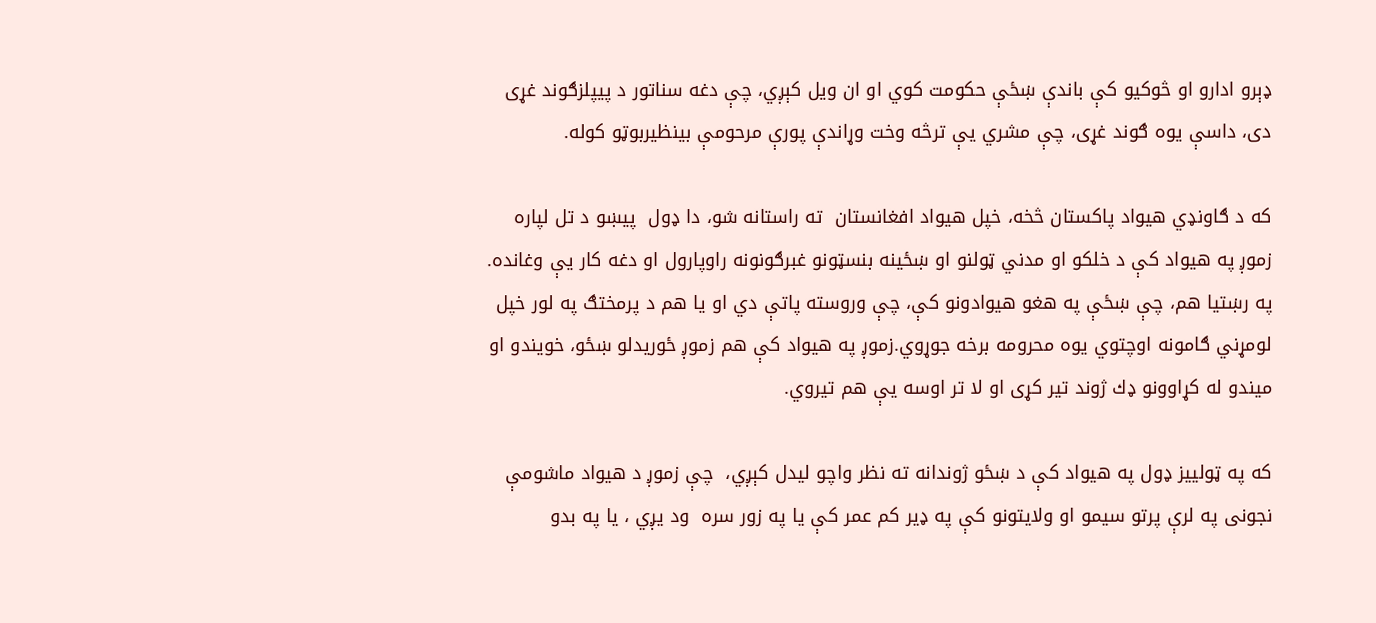ډېرو ادارو او څوكيو كې باندې ښځې حكومت كوي او ان ويل كېږي، چې دغه سناتور د پيپلزګوند غړى دى، داسې يوه ګوند غړى، چې مشري يې ترڅه وخت وړاندې پورې مرحومې بينظيربوټو كوله.

كه د ګاونډي هيواد پاكستان څخه، خپل هيواد افغانستان  ته راستانه شو، دا ډول  پيښو د تل لپاره زموږ په هيواد كې د خلكو او مدني ټولنو او ښځينه بنسټونو غبرګونونه راوپارول او دغه كار يې وغانده. په رښتيا هم، چې ښځې په هغو هيوادونو كې، چې وروسته پاتې دي او يا هم د پرمختګ په لور خپل لومړني ګامونه اوچتوي يوه محرومه برخه جوړوي.زموږ په هيواد كې هم زموږ ځوريدلو ښځو، خويندو او ميندو له كړاوونو ډك ژوند تير كړى او لا تر اوسه يې هم تيروي.

كه په ټولييز ډول په هيواد كې د ښځو ژوندانه ته نظر واچو ليدل كېږي،  چې زموږ د هيواد ماشومې نجونى په لرې پرتو سيمو او ولايتونو كې په ډير كم عمر كې يا په زور سره  ود يږي ، يا په بدو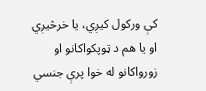كې وركول كيږي، يا خرڅيږي او يا هم د ټوپكواكانو او زورواكانو له خوا پرې جنسي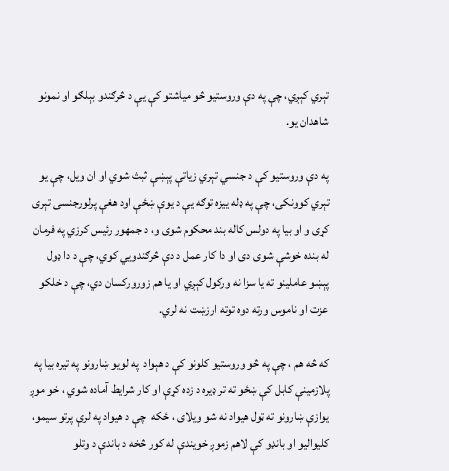تېري كېږي، چې په دې وروستيو څو مياشتو كې يې د څرګندو بېلګو او نمونو شاهدان يو.

په دې وروستيو كې د جنسي تېري زياتې پېښې ثبث شوي او ان ويل، چې يو تېري كوونكى، چې په ډله ييزه توګه يې د يوې ښځې اود هغې پرلورجنسى تېرى كړى و او بيا په دولس كاله بند محكوم شوى و، د جمهور رئيس كرزي په فرمان له بنده خوشې شوى دى او دا كار عمل د دې څرګندويي كوي، چې د دا ډول پېښو عاملينو ته يا سزا نه وركول كېږي او يا هم زوروركسان دي، چې د خلكو عزت او ناموس ورته دوه توته ارزښت نه لري.

كه څه هم ، چې په څو وروستيو كلونو كې د هېواد  په لويو ښارونو په تيره بيا په پلازمينې كابل كې ښځو ته تر ډيره د زده كړې او كار شرايط آماده شوي ، خو موږ يوازې ښارونو ته ټول هيواد نه شو ويلاى ، ځكه  چې د هيواد په لرې پرتو سيمو، كليواليو او بانډو كې لاهم زموږ خويندې له كور څخه د باندې د وتلو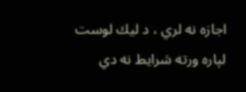اجازه نه لري ، د ليك لوست لپاره ورته شرايط نه دي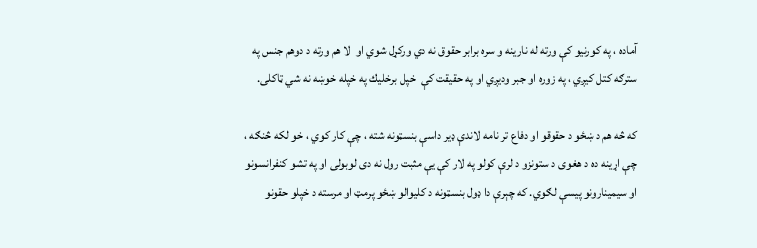آماده ، په كورنيو كې ورته له نارينه و سره برابر حقوق نه دي وركړل شوي او  لا هم ورته د دوهم جنس په سترګه كتل كيږي ، په زوره او جبر وديږي او په حقيقت كې  خپل برخليك په خپله خوښه نه شي ټاكلى.

كه څه هم د ښځو د حقوقو او دفاع تر نامه لاندې ډير داسې بنسټونه شته ، چې كار كوي ، خو لكه څنګه ، چې اړينه ده د هغوى د ستونزو د لرې كولو په لار كې يې مثبت رول نه دى لوبولى او په تشو كنفرانسونو او سيمينارونو پيسې لګوي. كه چېرې دا ډول بنسټونه د كليوالو ښځو پرمټ او مرسته د خپلو حقونو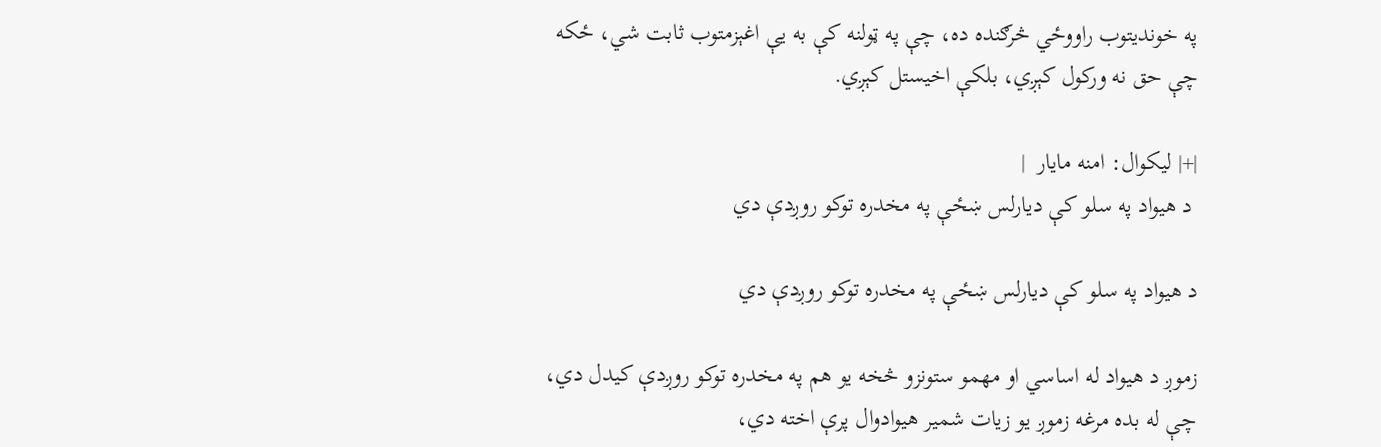په خونديتوب راووځي څرګنده ده، چې په ټولنه كې به يې اغېزمتوب ثابت شي، ځكه چې حق نه وركول كېږي، بلكې اخيستل كېږي.

|+| ليكوال: امنه مایار  |
 د هيواد په سلو كې ديارلس ښځې په مخدره توكو روږدې دي

د هيواد په سلو كې ديارلس ښځې په مخدره توكو روږدې دي

زموږ د هيواد له اساسي او مهمو ستونزو څخه يو هم په مخدره توكو روږدې كيدل دي، چې له بده مرغه زموږ يو زيات شمير هيوادوال پرې اخته دي،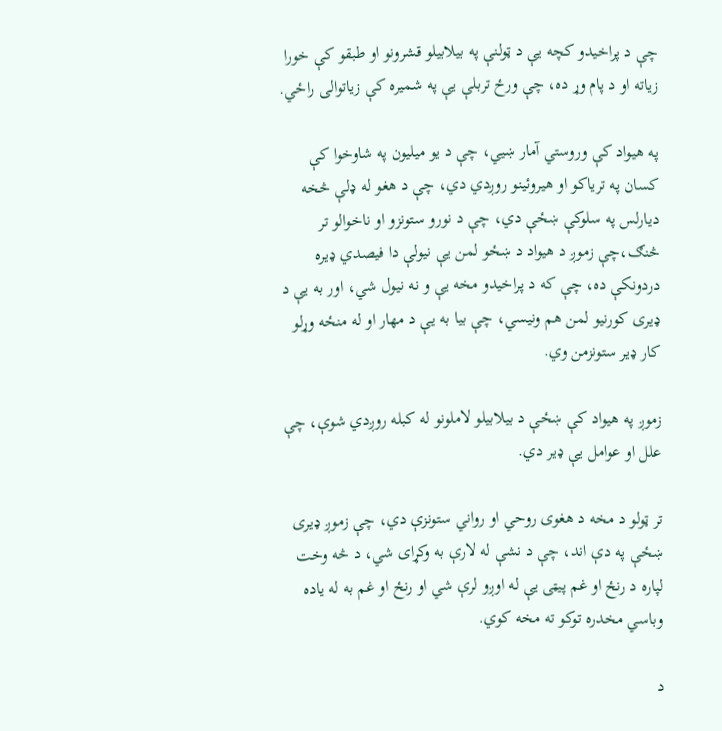چې د پراخيدو كچه يې د ټولنې په بيلابيلو قشرونو او طبقو كې خورا زياته او د پام وړ ده، چې ورځ تربلې يې په شميره كې زياتوالى راځي.

په هيواد كې وروستي آمار ښيي، چې د يو ميليون په شاوخوا كې كسان په ترياكو او هيروئينو روږدي دي، چې د هغو له ډلې څخه ديارلس په سلوكې ښځې دي، چې د نورو ستونزو او ناخوالو تر څنګ،چې زموږ د هيواد د ښځو لمن يې نيولې دا فيصدي ډيره دردونكې ده، چې كه د پراخيدو مخه يې و نه نيول شي، اور به يې د ډيرى كورنيو لمن هم ونيسي، چې بيا به يې د مهار او له منځه وړلو كار ډير ستونزمن وي.

زموږ په هيواد كې ښځې د بيلابيلو لاملونو له كبله روږدي شوې، چې علل او عوامل يې ډير دي.

تر ټولو د مخه د هغوى روحي او رواني ستونزې دي، چې زموږ ډيرى ښځې په دې اند، چې د نشې له لارې به وكړاى شي، د څه وخت لپاره د رنځ او غم پيټى يې له اوږو لرې شي او رنځ او غم به له ياده وباسي مخدره توكو ته مخه كوي.

د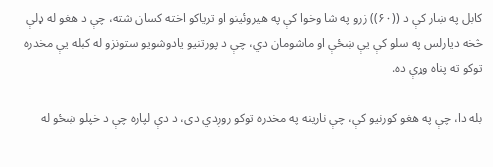كابل په ښار كې د ((۶۰)) زرو په شا وخوا كې په هيروئينو او ترياكو اخته كسان شته، چې د هغو له ډلې څخه ديارلس په سلو كې يې ښځې او ماشومان دي، چې د پورتنيو يادوشويو ستونزو له كبله يې مخدره توكو ته پناه وړې ده.

بله دا، چې په هغو كورنيو كې، چې نارينه په مخدره توكو روږدي دى، د دې لپاره چې د خپلو ښځو له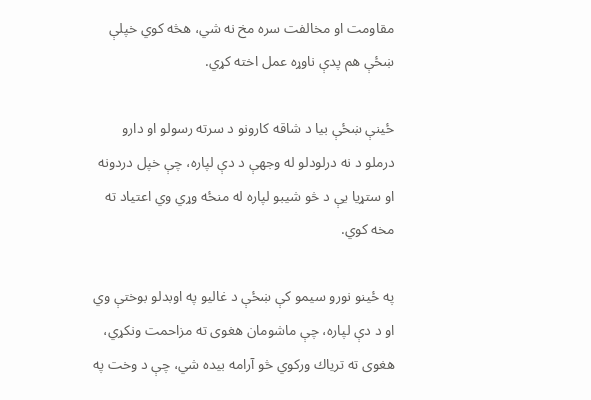مقاومت او مخالفت سره مخ نه شي، هڅه كوي خپلې ښځې هم پدې ناوړه عمل اخته كړي.

ځينې ښځې بيا د شاقه كارونو د سرته رسولو او دارو درملو د نه درلودلو له وجهې د دې لپاره، چې خپل دردونه او ستړيا يې د څو شيبو لپاره له منځه وړي وي اعتياد ته مخه كوي.

په ځينو نورو سيمو كې ښځې د غاليو په اوبدلو بوختې وي او د دې لپاره، چې ماشومان هغوى ته مزاحمت ونكړي، هغوى ته ترياك وركوي څو آرامه بيده شي، چې د وخت په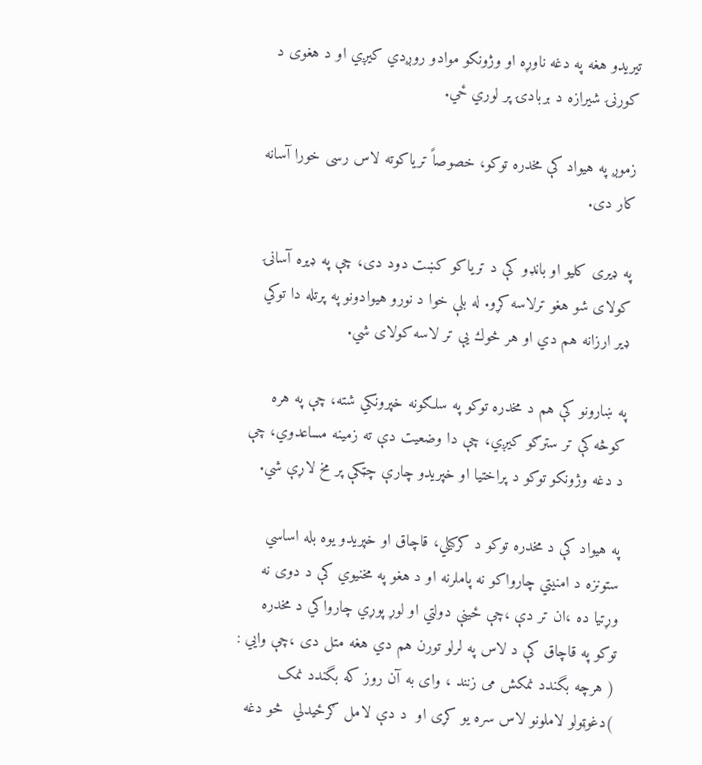تيريدو هغه په دغه ناوړه او وژونكو موادو روږدي كيږي او د هغوى د كورنۍ شيرازه د بربادۍ پر لوري ځي.

زموږ په هيواد كې مخدره توكو، خصوصاً ترياكوته لاس رسى خورا آسانه كار دى.

په ډيرى كليو او بانډو كې د ترياكو كښت دود دى، چې په ډيره آسانۍ كولاى شو هغو ترلاسه كړو. له بلې خوا د نورو هيوادونو په پرتله دا توكي ډير ارزانه هم دي او هر څوك يې تر لاسه كولاى شي.

په ښارونو كې هم د مخدره توكو په سلګونه خپرونكي شته، چې په هره كوڅه كې تر سترګو كيږي، چې دا وضعيت دې ته زمينه مساعدوي، چې د دغه وژونكو توكو د پراختيا او خپريدو چارې چټكې پر مخ لاړې شي.

په هيواد كې د مخدره توكو د كركيلي، قاچاق او خپريدو يوه بله اساسي ستونزه د امنيتي چارواكو نه پاملرنه او د هغو په مخنيوي كې د دوى نه وړتيا ده ،ان تر دې ،چې ځينې دولتي او لوړ پوړي چارواكي د مخدره توكو په قاچاق كې د لاس په لرلو تورن هم دي هغه متل دى ،چې وايي : ( هرچه بگندد نمکش می زنند ، وای به آن روز که بگندد نمک )دغوټولو لاملونو لاس سره يو كړى او  د دې لامل ګرځيدلي  څو دغه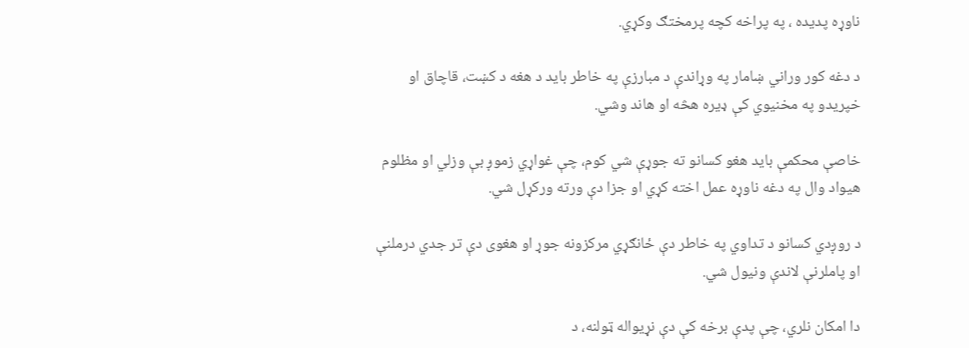ناوړه پديده ، په پراخه كچه پرمختګ وكړي.

د دغه كور وراني ښامار په وړاندې د مبارزې په خاطر بايد د هغه د كښت، قاچاق او خپريدو په مخنيوي كې ډيره هڅه او هاند وشي.

خاصې محكمې بايد هغو كسانو ته جوړې شي كوم، چې غواړي زموږ بې وزلي او مظلوم هيواد وال په دغه ناوړه عمل اخته كړي او جزا دې ورته وركړل شي.

د روږدي كسانو د تداوي په خاطر دې ځانګړي مركزونه جوړ او هغوى دې تر جدي درملنې او پاملرنې لاندې ونيول شي.

دا امكان نلري، چې پدې برخه كې دې نړيواله ټولنه، د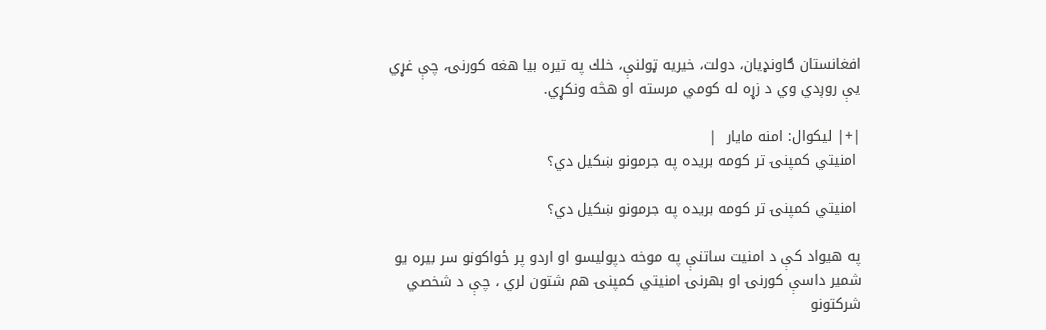افغانستان ګاونډيان، دولت، خيريه ټولنې، خلك په تيره بيا هغه كورنۍ، چې غړي يې روږدي وي د زړه له كومي مرسته او هڅه ونكړي.

|+| ليكوال: امنه مایار  |
 امنيتي كمپنۍ تر كومه بريده په جرمونو ښكيل دي؟

 امنيتي كمپنۍ تر كومه بريده په جرمونو ښكيل دي؟

په هيواد كې د امنيت ساتنې په موخه دپوليسو او اردو پر ځواكونو سر بيره يو شمير داسې كورنۍ او بهرنۍ امنيتي كمپنۍ هم شتون لري ، چې د شخصي شركتونو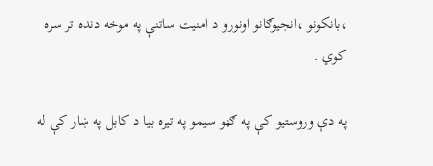،بانكونو ،انجيوګانو اونورو د امنيت ساتنې په موخه دنده تر سره كوي .

په دې وروستيو كې په ګڼو سيمو په تيره بيا د كابل په ښار كې له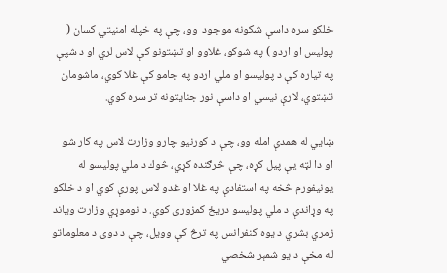خلكو سره داسې شكونه موجود  وو، چې په خپله امنيتي كسان ( پوليس او اردو ) په شوكو، غلاوو او تښتونو كې لاس لري او د شپې په تياره كې د پوليسو او ملي اردو په جامو كې غلا كوي، ماشومان تښتوي، لارې نيسي او داسې نور جنايتونه تر سره كوي.

ښايي له همدې امله وو، چې د كورنيو چارو وزارت لاس په كار شو او دا لټه يې پيل كړه، چې څرګنده كړي، څوك د ملي پوليسو له يونيفورم څخه په استفادې په غلا او غدو لاس پورې كوي او د خلكو په وړاندې د ملي پوليسو دريځ كمزورى كوي. د نوموړي وزارت وياند زمري بشري د يوه كنفرانس په ترڅ كې وويل، چې د دوى د معلوماتو له مخې د يو شمېر شخصي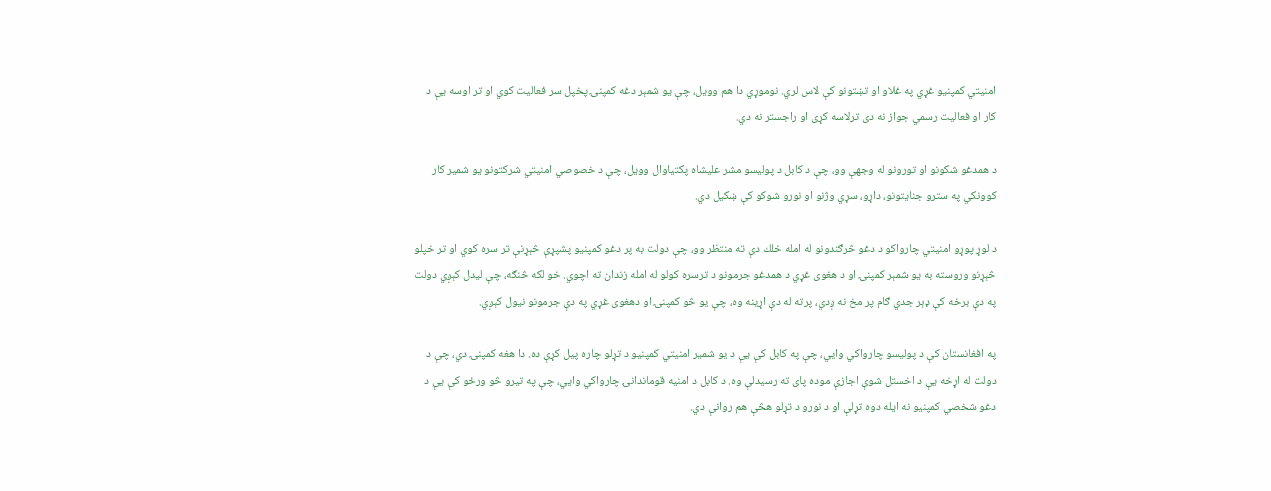امنيتي كمپنيو غړي په غلاو او تښتونو كې لاس لري. نوموړي دا هم وويل، چې يو شمېر دغه كمپنۍ پخپل سر فعاليت كوي او تر اوسه يې د كار او فعاليت رسمي جواز نه دى ترلاسه كړى او راجستر نه دي.

د همدغو شكونو او تورونو له وجهې وو، چې د كابل د پوليسو مشر عليشاه پكتياوال وويل، چې د خصوصي امنيتي شركتونو يو شمير كار كوونكي په سترو جنايتونو، داړو، سړي وژنو او نورو شوكو كې ښكيل دي.

د لوړ پوړو امنيتي چارواكو د دغو څرګندونو له امله خلك دې ته منتظر وو، چې دولت به پر دغو كمپنيو پشپړې څېړنې تر سره كوي او تر خپلو څېړنو وروسته به يو شمېر كمپنۍ او د هغوى غړي د همدغو جرمونو د ترسره كولو له امله زندان ته اچوي. خو لكه څنګه، چې ليدل كېږي دولت په دې برخه كې ډېر جدي ګام پر مخ نه ږدي، پرته له دې اړينه وه، چې يو څو كمپنۍ او دهغوى غړي په دې جرمونو نيول كېږي.

په افغانستان كې د پوليسو چارواكي وايي، چې په كابل كې يې د يو شمير امنيتي كمپنيو د تړلو چاره پيل كړې ده. دا هغه كمپنۍ دي، چې د دولت له اړخه يې د اخستل شوې اجازې موده پاى ته رسيدلې وه. د كابل د امنيه قوماندانۍ چارواكي وايي، چې په تيرو څو ورځو كې يې د دغو شخصي كمپنيو نه ايله دوه تړلې او د نورو د تړلو هڅې هم روانې دي.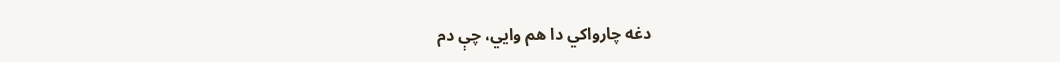دغه چارواكي دا هم وايي، چې دم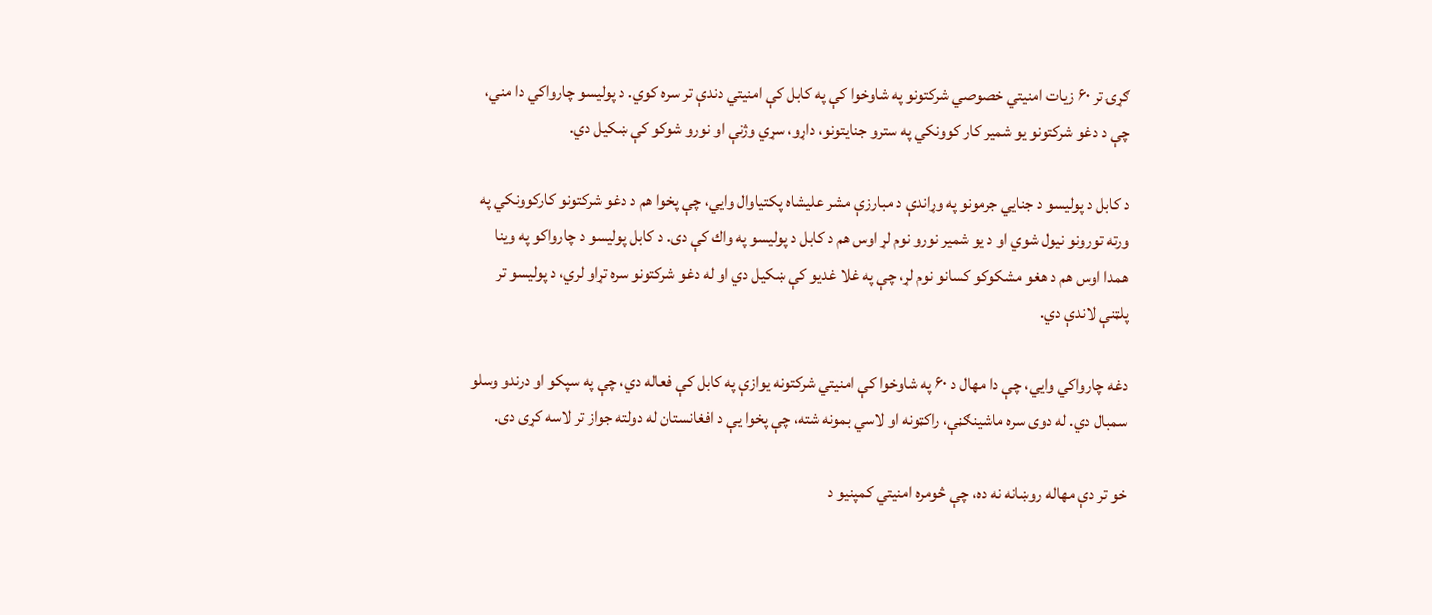ګړۍ تر ۶۰ زيات امنيتي خصوصي شركتونو په شاوخوا كې په كابل كې امنيتي دندې تر سره كوي. د پوليسو چارواكي دا مني، چې د دغو شركتونو يو شمير كار كوونكي په سترو جنايتونو، داړو، سړي وژنې او نورو شوكو كې ښكيل دي.

د كابل د پوليسو د جنايي جرمونو په وړاندې د مبارزې مشر عليشاه پكتياوال وايي، چې پخوا هم د دغو شركتونو كاركوونكي په ورته تورونو نيول شوي او د يو شمير نورو نوم لړ اوس هم د كابل د پوليسو په واك كې دى. د كابل پوليسو د چارواكو په وينا همدا اوس هم د هغو مشكوكو كسانو نوم لړ، چې په غلا غديو كې ښكيل دي او له دغو شركتونو سره تړاو لري، د پوليسو تر پلټنې لاندې دي.

دغه چارواكي وايي، چې دا مهال د ۶۰ په شاوخوا كې امنيتي شركتونه يوازې په كابل كې فعاله دي، چې په سپكو او درندو وسلو سمبال دي. له دوى سره ماشينګڼې، راكټونه او لاسي بمونه شته، چې پخوا يې د افغانستان له دولته جواز تر لاسه كړى دى.

خو تر دې مهاله روښانه نه ده، چې څومره امنيتي كمپنيو د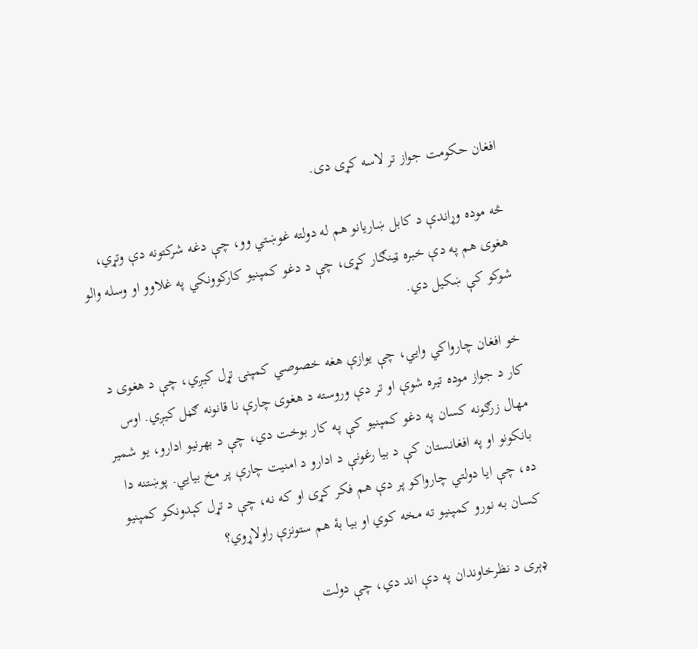افغان حكومت جواز تر لاسه كړى دى.

څه موده وړاندې د كابل ښاريانو هم له دولته غوښتي وو، چې دغه شركتونه دې وتړي، هغوى هم په دې خبره ټينګار كړى، چې د دغو كمپنيو كاركوونكي په غلاوو او وسله والو شوكو كې ښكيل دي.

خو افغان چارواكي وايي، چې يوازې هغه خصوصي كمپنۍ تړل كيږي، چې د هغوى د كار د جواز موده تيره شوې او تر دې وروسته د هغوى چارې نا قانونه ګڼل كيږي. اوس مهال زرګونه كسان په دغو كمپنيو كې په كار بوخت دي، چې د بهرنيو ادارو، يو شمير بانكونو او په افغانستان كې د بيا رغونې د ادارو د امنيت چارې پر مخ بيايي. پوښتنه دا ده، چې ايا دولتي چارواكو پر دې هم فكر كړى او كه نه، چې د تړل كېدونكو كمپنيو كسان به نورو كمپنيو ته مخه كوي او بيا بۀ هم ستونزې راولاړوي؟

ډېرى د نظرخاوندان په دې اند دي، چې دولت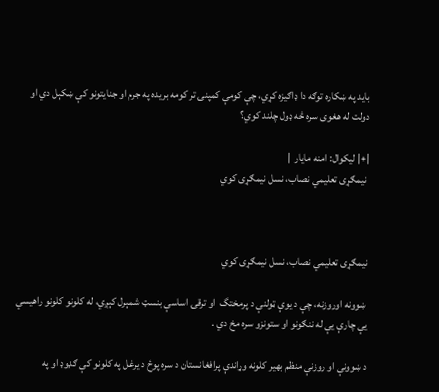بايد په ښكاره توګه دا ډاګيزه كړي، چې كومې كمپنۍ تر كومه بريده په جرم او جنايتونو كې ښكېل دي او دولت له هغوى سره څه ډول چلند كوي؟

|+| ليكوال: امنه مایار  |
 نيمګړى تعليمي نصاب، نسل نيمګړى كوي



نيمګړى تعليمي نصاب، نسل نيمګړى كوي

 ښوونه اوروزنه، چې د يوې ټولنې د پرمختگ  او ترقۍ اساسې بنسټ شمېرل كېږي، له كلونو كلونو راهيسي يې چارې يې له ننګونو او ستونزو سره مخ دي .

د ښوونې او روزنې منظم بهير كلونه وړاندې پرافغانستان د سره پوځ د يرغل په كلونو كې ګډوډ او په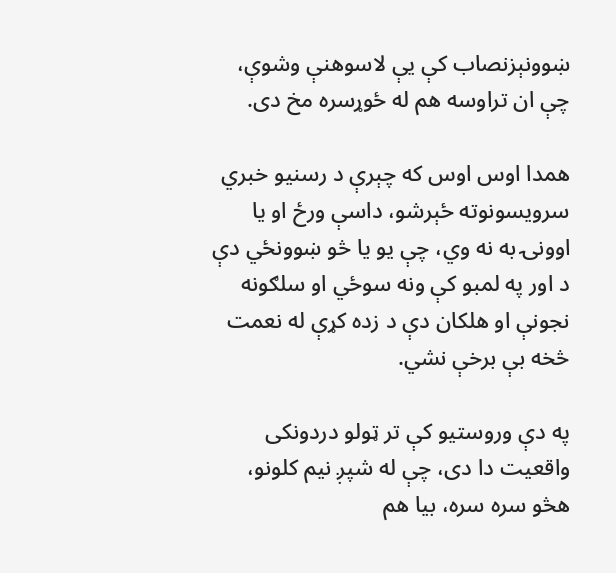ښوونېزنصاب كې يې لاسوهنې وشوې، چې ان تراوسه هم له ځوړسره مخ دى.

همدا اوس اوس كه چېرې د رسنيو خبري سرويسونوته ځېرشو، داسې ورځ او يا اوونۍ به نه وي، چې يو يا څو ښوونځي دې د اور په لمبو كې ونه سوځي او سلګونه نجونې او هلكان دې د زده كړې له نعمت څخه بې برخې نشي.

په دې وروستيو كې تر ټولو دردونكى واقعيت دا دى، چې له شپږ نيم كلونو، هڅو سره سره، بيا هم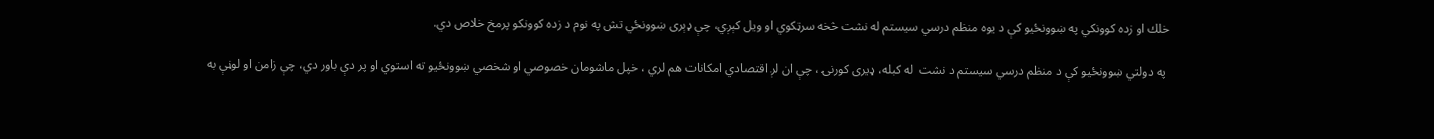خلك او زده كوونكي په ښوونځيو كې د يوه منظم درسي سيستم له نشت څخه سرټكوي او ويل كېږي، چې ډېرى ښوونځي تش په نوم د زده كوونكو پرمخ خلاص دي.

 په دولتي ښوونځيو كې د منظم درسي سيستم د نشت  له كبله، ډيرى كورنۍ ، چې ان لږ اقتصادي امكانات هم لري ، خپل ماشومان خصوصي او شخصي ښوونځيو ته استوي او پر دې باور دي، چې زامن او لوڼې به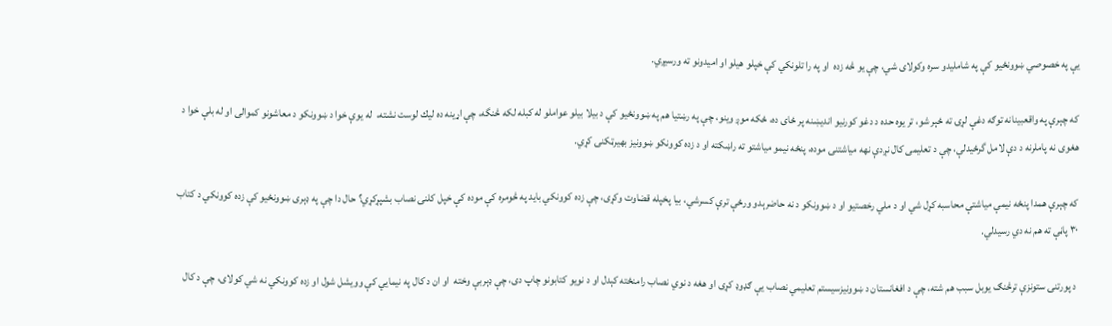يې په خصوصي ښوونځيو كې په شامليدو سره وكولاى شي، چې يو څه زده  او په را تلونكي كې خپلو هيلو او اميدونو ته ورسيږي.

كه چېرې په واقعبينانه توګه دغې لړۍ ته ځېر شو، تر يوه حده د دغو كورنيو انديښنه پر ځاى ده، ځكه موږ وينو، چې په رښتيا هم په ښوونځيو كې د بيلا بيلو عواملو له كبله لكه څنگه، چې اړينه ده ليك لوست نشته،  له يوې خوا د ښوونكو د معاشونو كموالى او له بلې خوا د هغوى نه پاملرنه د دې لامل گرځيدلې، چې د تعليمى كال نږدې نهه مياشتنۍ موده، پنځه نيمو مياشتو ته راښكته او د زده كوونكو ښوونيز بهيرټكنۍ كړي.

كه چېرې همدا پنځه نيمې مياشتې محاسبه كړل شي او د ملي رخصتيو او د ښوونكو د نه حاضرېدو ورځې ترې كسرشي، بيا پخپله قضاوت وكړى، چې زده كوونكي بايد په څومره كې موده كې خپل كلنۍ نصاب بشپړكړي؟ حال دا چې په ډېرى ښوونځيو كې زده كوونكي د كتاب ۳۰ پاڼې ته هم نه دي رسيدلي.

د پورتنۍ ستونزې ترڅنګ يوبل سبب هم شته، چې د افغانستان د ښوونيزسيستم تعليمي نصاب يې ګډوډ كړى او هغه د نوي نصاب رامنځته كېدل او د نويو كتابونو چاپ دى، چې ډېربې وخته  او ان د كال په نيمايي كې وويشل شول او زده كوونكي نه شي كولاى، چې د كال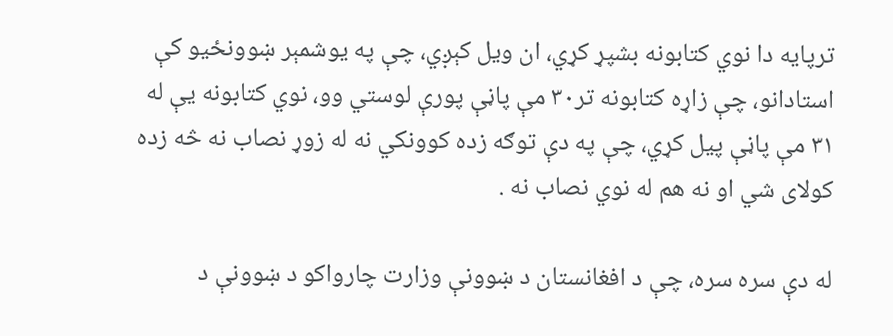ترپايه دا نوي كتابونه بشپړ كړي، ان ويل كېږي، چې په يوشمېر ښوونځيو كې استادانو، چې زاړه كتابونه تر۳۰ مې پاڼې پورې لوستي وو، نوي كتابونه يې له ۳۱ مې پاڼې پيل كړي، چې په دې توګه زده كوونكي نه له زوړ نصاب نه څه زده كولاى شي او نه هم له نوي نصاب نه .

له دې سره سره، چې د افغانستان د ښوونې وزارت چارواكو د ښوونې د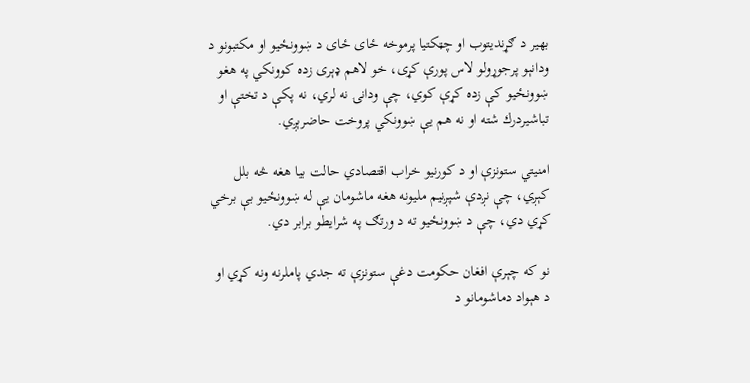بهير د ګړنديتوب او چټكتيا پرموخه ځاى ځاى د ښوونځيو او مكتبونو د ودانېو پرجوړولو لاس پورې كړى، خو لاهم ډېرى زده كوونكي په هغو ښوونځيو كې زده كړې كوي، چې ودانۍ نه لري، نه پكې د تختې او تباشيردرك شته او نه هم يې ښوونكي پروخت حاضرېږي.

امنيتي ستونزې او د كورنيو خراب اقتصادي حالت بيا هغه څه بلل كېږي، چې نږدې شپږنيم مليونه هغه ماشومان يې له ښوونځيو بې برخي كړي دي، چې د ښوونځيو ته د ورتګ په شرايطو برابر دي.

نو كه چېرې افغان حكومت دغې ستونزې ته جدي پاملرنه ونه كړي او د هېواد دماشومانو د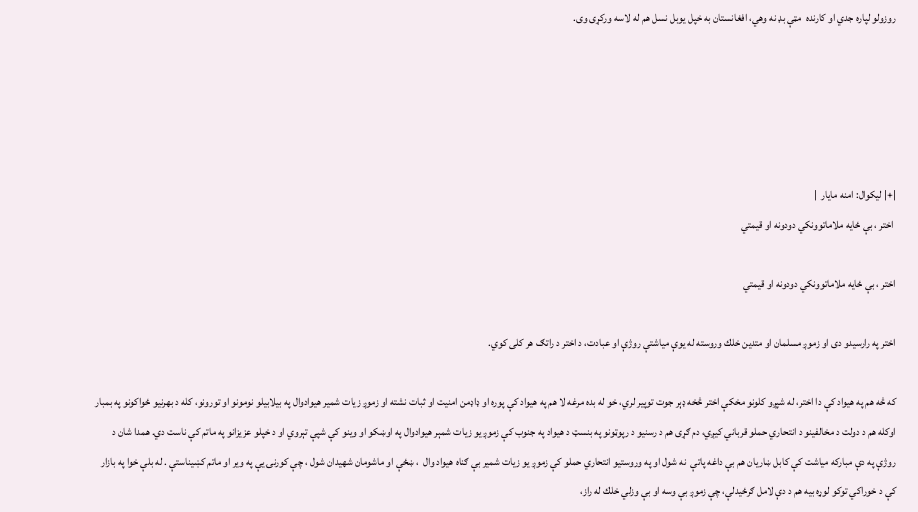روزولو لپاره جدي او كارنده  مټې بډ نه وهي، افغانستان به خپل يوبل نسل هم له لاسه وركړى وى.





|+| ليكوال: امنه مایار  |
 اختر ، بې ځايه ملاماتوونكي دودونه او قيمتي

اختر ، بې ځايه ملاماتوونكي دودونه او قيمتي

اختر په رارسيدو دى او زموږ مسلمان او متدين خلك وروسته له يوې مياشتې روژې او عبادت، د اختر د راتګ هر كلى كوي.

كه څه هم په هيواد كې دا اختر، له شپږو كلونو مخكې اختر څخه ډېر جوت توپير لري، خو له بده مرغه لا هم په هيواد كې پوره او ډاډمن امنيت او ثبات نشته او زموږ زيات شمير هيوادوال په بيلابيلو نومونو او تورونو، كله د بهرنيو ځواكونو په بمبار اوكله هم د دولت د مخالفينو د انتحاري حملو قرباني كيږي، دم ګړى هم د رسنيو د رپوټونو په بنسټ د هيواد په جنوب كې زموږ يو زيات شمېر هيوادوال په اوښكو او وينو كې شپې تېروي او د خپلو عزيزانو په ماتم كې ناست دي. همدا شان د روژې په دې مباركه مياشت كې كابل ښاريان هم بې داغه پاتې  نه شول او په وروستيو انتحاري حملو كې زموږ يو زيات شمير بې ګناه هيواد وال  ، ښځې او ماشومان شهيدان شول ، چې كورنۍ يې په وير او ماتم كښيناستې . له بلې خوا په بازار كې د خوراكي توكو لوړه بيه هم د دې لامل ګرځيدلې، چې زموږ بې وسه او بې وزلي خلك له راز،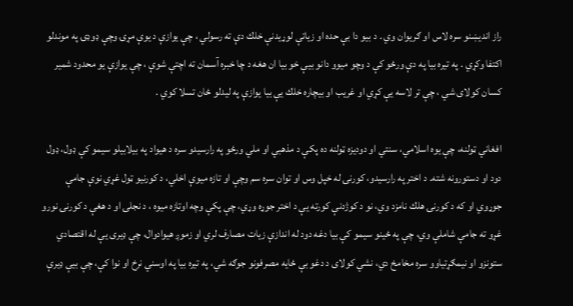راز انديښنو سره لاس او ګريوان وي . د بيو دا بې حده او زياتې لوړيدنې خلك دې ته رسولي ، چې يوازې د يوې مړۍ وچې ډوډۍ په موندلو اكتفا وكړي . په تيره بيا په دې ورځو كې د وچو ميوو دانو بيې خو بيا ان هغه د چا خبره آسمان ته اچتې شوې ، چې يوازې يو محدود شمير كسان كولاى شي ، چې تر لاسه يې كړي او غريب او بيچاره خلك يې بيا يوازې په ليدلو ځان تسلا كوي .

افغاني ټولنه، چې يوه اسلامي، سنتي او دوديزه ټولنه ده پكې د مذهبي او ملي ورځو په رارسيدو سره د هيواد په بيلابيلو سيمو كې ډول، ډول دود او دستورونه شته. د اختر په رارسيدو، كورنۍ له خپل وس او توان سره سم وچې او تازه ميوې اخلي، د كورنيو ټول غړي نوې جامې جوړوي او كه د كورنۍ هلك نامزد وي، نو د كوژدنې كورته يې د اختر جوړه وړي، چې پكې وچه اوتازه ميوه ، د نجلۍ او د هغې د كورنۍ نورو غړو ته جامې شاملې وي، چې په ځينو سيمو كې بيا دغه دود له اندازې زيات مصارف لري او زموږ هيوادوال، چې ډيرى يې له اقتصادي ستونزو او نيمګړتياوو سره مخامخ دي، نشي كولاى د دغو بې ځايه مصرفونو جوګه شي، په تيره بيا په اوسني نرخ او نوا كې، چې بيې ډيرې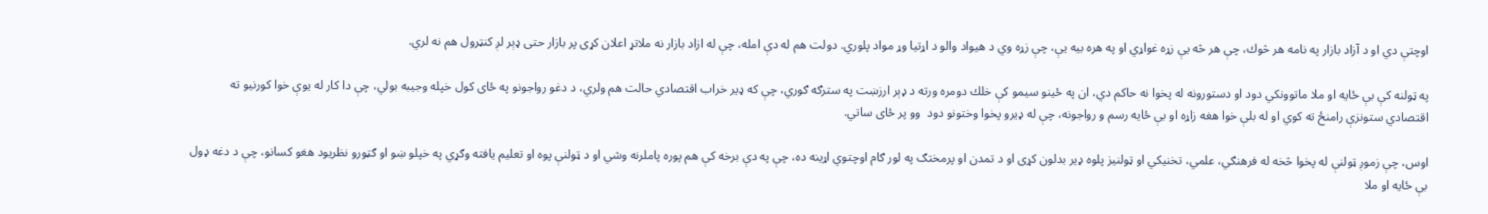اوچتې دي او د آزاد بازار په نامه هر څوك، چې هر څه يې زړه غواړي او په هره بيه يې، چې زړه وي د هيواد والو د اړتيا وړ مواد پلوري. دولت هم له دې امله، چې له ازاد بازار نه ملاتړ اعلان كړى پر بازار حتى ډېر لږ كنټرول هم نه لري.

په ټولنه كې بې ځايه او ملا ماتوونكي دود او دستورونه له پخوا نه حاكم دي، ان په ځينو سيمو كې خلك دومره ورته د ډېر ارزښت په سترګه ګوري، چې كه ډير خراب اقتصادي حالت هم ولري، د دغو رواجونو په ځاى كول خپله وجيبه بولي، چې دا كار له يوې خوا كورنيو ته اقتصادي ستونزې رامنځ ته كوي او له بلې خوا هغه زاړه او بې ځايه رسم و رواجونه، چې له ډيرو پخوا وختونو دود  وو پر ځاى ساتي.

اوس، چې زموږ ټولنې له پخوا څخه له فرهنګي، علمي، تخنيكي او ټولنيز پلوه ډير بدلون كړى او د تمدن او پرمختګ په لور ګام اوچتوي اړينه ده، چې په دې برخه كې هم پوره پاملرنه وشي او د ټولنې پوه او تعليم يافته وګړي په خپلو ښو او ګټورو نظريود هغو كسانو، چې د دغه ډول بې ځايه او ملا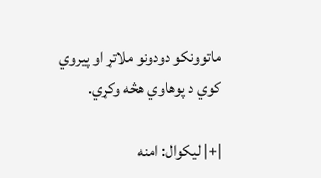ماتوونكو دودونو ملاتړ او پيروي كوي د پوهاوي هڅه وكړي.

|+| ليكوال: امنه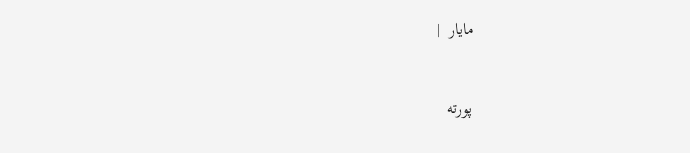مایار  |


پورته